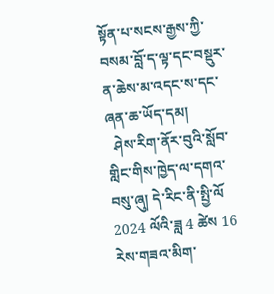སྟོན་པ་སངས་རྒྱས་ཀྱི་བསམ་བློ་ད་ལྟ་དང་བསྡུར་ན་ཆེས་མ་འདང་ས་དང་ཞན་ཆ་ཡོད་དམ།
  ཤེས་རིག་ནོར་བུའི་སློབ་གླིང་གིས་ཁྱེད་ལ་དགའ་བསུ་ཞུ། དེ་རིང་ནི་སྤྱི་ལོ 2024 ལོའི་ཟླ 4 ཚེས 16 རེས་གཟའ་མིག་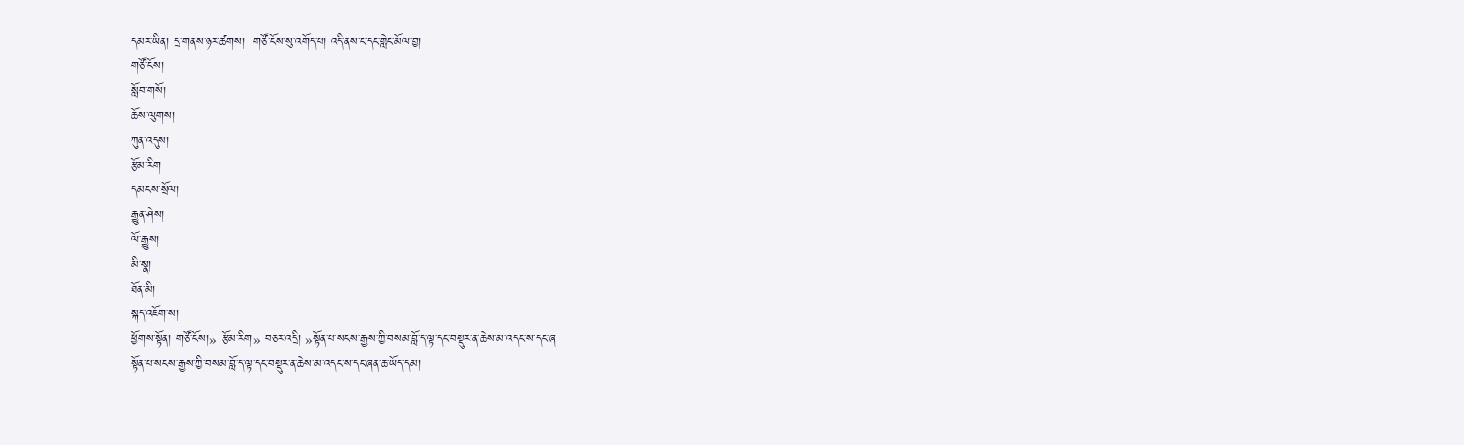དམར་ཡིན། དྲ་གནས་ཉར་ཚགས།  གཙོ་ངོས་སུ་འགོད་པ། འདི་ནས་ང་དང་གླེང་མོལ་བྱ།
གཙོ་ངོས།
སློབ་གསོ།
ཆོས་ལུགས།
ཀུན་འདུས།
རྩོམ་རིག
དམངས་སྲོལ།
རྒྱུན་ཤེས།
ལོ་རྒྱུས།
མི་སྣ།
ཐོན་མི།
སྐད་འཇོག་ས།
ཕྱོགས་སྟོན། གཙོ་ངོས།» རྩོམ་རིག» བཅར་འདྲི། »སྟོན་པ་སངས་རྒྱས་ཀྱི་བསམ་བློ་ད་ལྟ་དང་བསྡུར་ན་ཆེས་མ་འདང་ས་དང་ཞ
སྟོན་པ་སངས་རྒྱས་ཀྱི་བསམ་བློ་ད་ལྟ་དང་བསྡུར་ན་ཆེས་མ་འདང་ས་དང་ཞན་ཆ་ཡོད་དམ།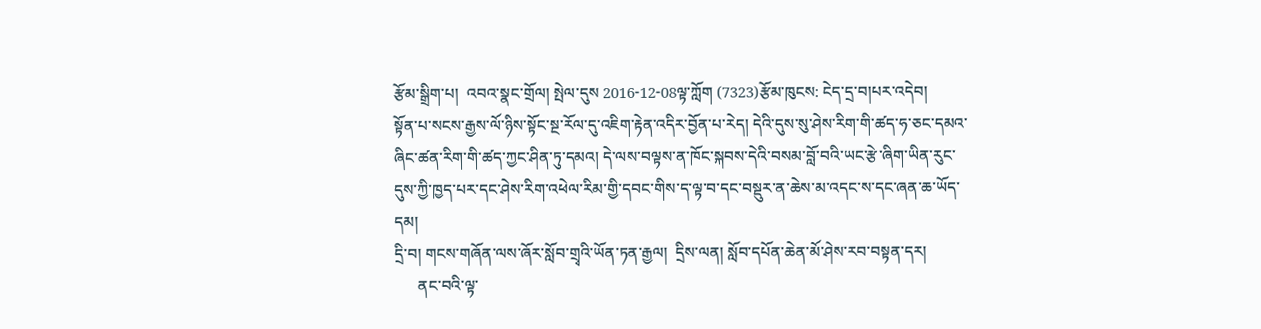རྩོམ་སྒྲིག་པ།  འབའ་སྣང་གྲོལ། སྤེལ་དུས 2016-12-08ལྟ་ཀློག (7323)རྩོམ་ཁུངས: ངེད་དྲ་བ།པར་འདེབ།
སྟོན་པ་སངས་རྒྱས་ལོ་ཉིས་སྟོང་སྔ་རོལ་དུ་འཇིག་རྟེན་འདིར་བྱོན་པ་རེད། དེའི་དུས་སུ་ཤེས་རིག་གི་ཚད་ཧ་ཅང་དམའ་ཞིང་ཚན་རིག་གི་ཚད་ཀྱང་ཤིན་ཏུ་དམའ། དེ་ལས་བལྟས་ན་ཁོང་སྐབས་དེའི་བསམ་བློ་བའི་ཡང་རྩེ་ཞིག་ཡིན་རུང་དུས་ཀྱི་ཁྱད་པར་དང་ཤེས་རིག་འཕེལ་རིམ་གྱི་དབང་གིས་ད་ལྟ་བ་དང་བསྡུར་ན་ཆེས་མ་འདང་ས་དང་ཞན་ཆ་ཡོད་དམ།
དྲི་བ། གངས་གཞོན་ལས་ཞོར་སློབ་གྲྭའི་ཡོན་ཏན་རྒྱལ།  དྲིས་ལན། སློབ་དཔོན་ཆེན་མོ་ཤེས་རབ་བསྟན་དར།
      ནང་བའི་ལྟ་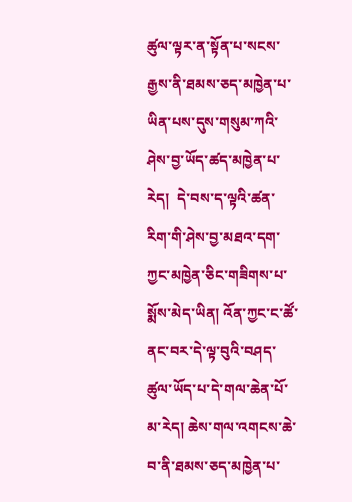ཚུལ་ལྟར་ན་སྟོན་པ་སངས་རྒྱས་ནི་ཐམས་ཅད་མཁྱེན་པ་ཡིན་པས་དུས་གསུམ་ཀའི་ཤེས་བྱ་ཡོད་ཚད་མཁྱེན་པ་རེད།  དེ་བས་ད་ལྟའི་ཚན་རིག་གི་ཤེས་བྱ་མཐའ་དག་ཀྱང་མཁྱེན་ཅིང་གཟིགས་པ་སྨོས་མེད་ཡིན། འོན་ཀྱང་ང་ཚོ་  ནང་བར་དེ་ལྟ་བུའི་བཤད་ཚུལ་ཡོད་པ་དེ་གལ་ཆེན་པོ་མ་རེད། ཆེས་གལ་འགངས་ཆེ་བ་ནི་ཐམས་ཅད་མཁྱེན་པ་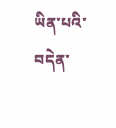ཡིན་པའི་བདེན་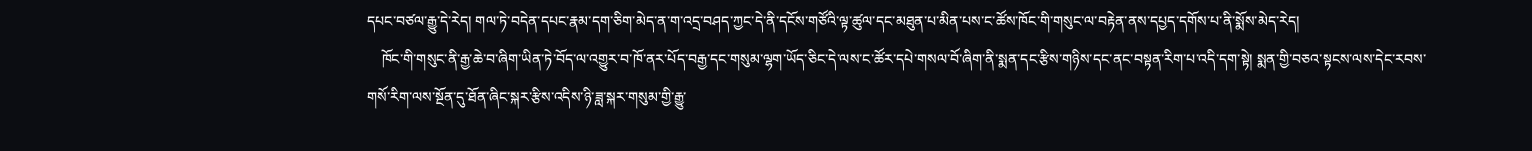དཔང་བཙལ་རྒྱུ་དེ་རེད། གལ་ཏེ་བདེན་དཔང་རྣམ་དག་ཅིག་མེད་ན་ག་འདྲ་བཤད་ཀྱང་དེ་ནི་དངོས་གཙོའི་ལྟ་ཚུལ་དང་མཐུན་པ་མིན་པས་ང་ཚོས་ཁོང་གི་གསུང་ལ་བརྟེན་ནས་དཔྱད་དགོས་པ་ནི་སྨོས་མེད་རེད།
    ཁོང་གི་གསུང་ནི་རྒྱ་ཆེ་བ་ཞིག་ཡིན་ཏེ་བོད་ལ་འགྱུར་བ་ཁོ་ནར་པོད་བརྒྱ་དང་གསུམ་ལྷག་ཡོད་ཅིང་དེ་ལས་ང་ཚོར་དཔེ་གསལ་བོ་ཞིག་ནི་སྨན་དང་རྩིས་གཉིས་དང་ནང་བསྟན་རིག་པ་འདི་དག་སྟེ། སྨན་གྱི་བཅའ་སྟངས་ལས་དེང་རབས་གསོ་རིག་ལས་སྔོན་དུ་ཐོན་ཞིང་སྐར་རྩིས་འདིས་ཉི་ཟླ་སྐར་གསུམ་གྱི་རྒྱུ་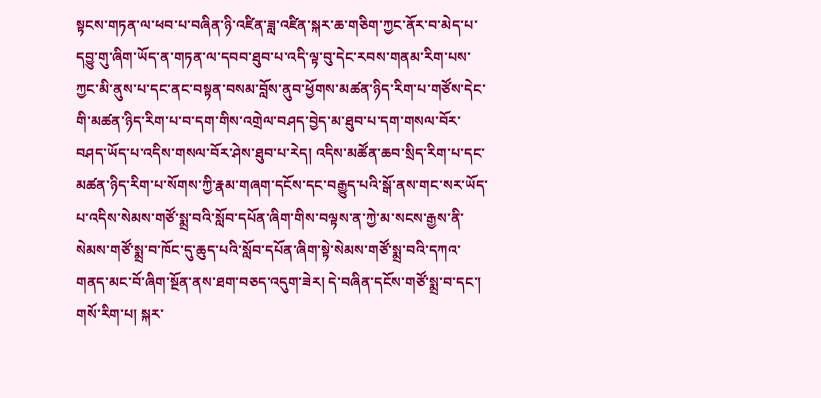སྟངས་གཏན་ལ་ཕབ་པ་བཞིན་ཉི་འཛིན་ཟླ་འཛིན་སྐར་ཆ་གཅིག་ཀྱང་ནོར་བ་མེད་པ་དབྱུ་གུ་ཞིག་ཡོད་ན་གཏན་ལ་དབབ་ཐུབ་པ་འདི་ལྟ་བུ་དེང་རབས་གནམ་རིག་པས་ཀྱང་མི་ནུས་པ་དང་ནང་བསྟན་བསམ་བློས་ནུབ་ཕྱོགས་མཚན་ཉིད་རིག་པ་གཙོས་དེང་གི་མཚན་ཉིད་རིག་པ་བ་དག་གིས་འགྲེལ་བཤད་བྱེད་མ་ཐུབ་པ་དག་གསལ་བོར་བཤད་ཡོད་པ་འདིས་གསལ་བོར་ཤེས་ཐུབ་པ་རེད། འདིས་མཚོན་ཆབ་སྲིད་རིག་པ་དང་མཚན་ཉིད་རིག་པ་སོགས་ཀྱི་རྣམ་གཞག་དངོས་དང་བརྒྱུད་པའི་སྒོ་ནས་གང་སར་ཡོད་པ་འདིས་སེམས་གཙོ་སྨྲ་བའི་སློབ་དཔོན་ཞིག་གིས་བལྟས་ན་ཀྱེ་མ་སངས་རྒྱས་ནི་སེམས་གཙོ་སྨྲ་བ་ཁོང་དུ་ཆུད་པའི་སློབ་དཔོན་ཞིག་སྟེ་སེམས་གཙོ་སྨྲ་བའི་དཀའ་གནད་མང་བོ་ཞིག་སྔོན་ནས་ཐག་བཅད་འདུག་ཟེར། དེ་བཞིན་དངོས་གཙོ་སྨྲ་བ་དང་། གསོ་རིག་པ། སྐར་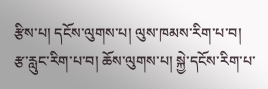རྩིས་པ། དངོས་ལུགས་པ། ལུས་ཁམས་རིག་པ་བ། རྩ་རླུང་རིག་པ་བ། ཆོས་ལུགས་པ། སྐྱེ་དངོས་རིག་པ་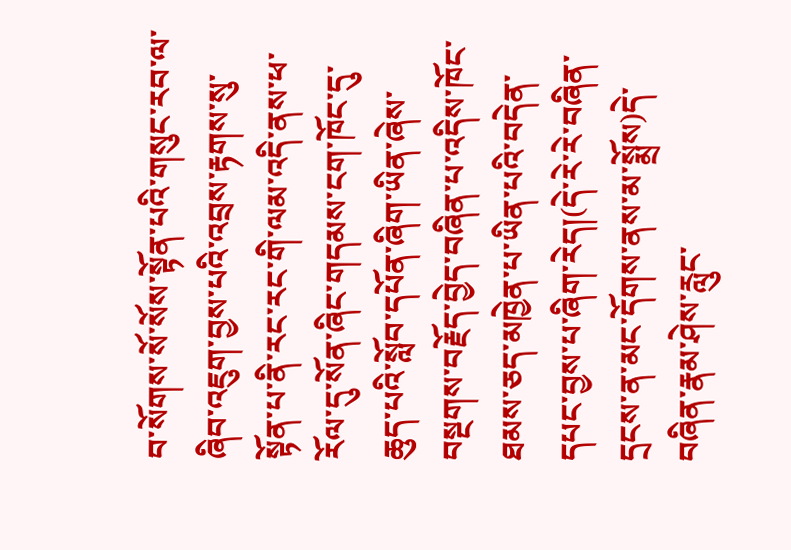བ་སོགས་སོ་སོས་སྟོན་པའི་གསུང་རབ་ལ་ཞིབ་འཇུག་བྱས་པའི་འབྲས་རྟགས་སུ་སྟོན་པ་ནི་རང་རང་གི་ལམ་འདི་ནས་ཕ་རོལ་དུ་སོན་ཞིང་གདམས་ངག་ཁོང་དུ་ཆུད་པའི་སློབ་དཔོན་ཞིག་ཡིན་ཞེས་བསྔགས་བརྗོད་བྱེད་བཞིན་པ་འདིས་ཁོང་ཐམས་ཅད་མཁྱེན་པ་ཡིན་པའི་བདེན་དཔང་བྱས་པ་ཞིག་རེད།(དེ་རེ་རེ་བཞིན་དྲངས་ན་མང་དོགས་ནས་མ་སྨྲོས)དེ་བཞིན་རྣམ་ཤེས་རླུང་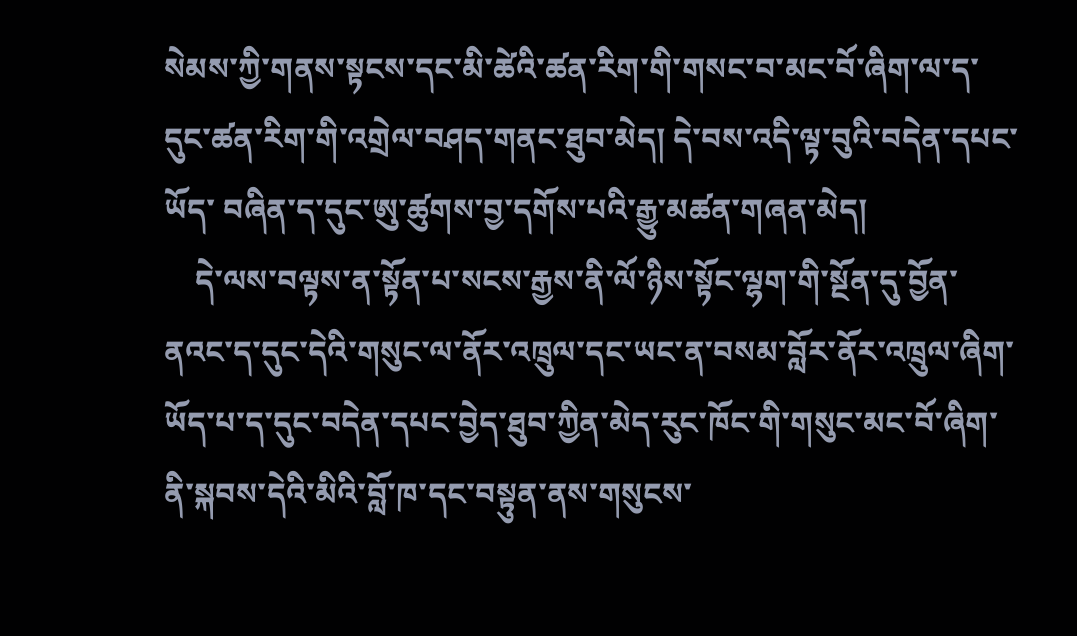སེམས་ཀྱི་གནས་སྟངས་དང་མི་ཚེའི་ཚན་རིག་གི་གསང་བ་མང་བོ་ཞིག་ལ་ད་དུང་ཚན་རིག་གི་འགྲེལ་བཤད་གནང་ཐུབ་མེད། དེ་བས་འདི་ལྟ་བུའི་བདེན་དཔང་ཡོད་ བཞིན་ད་དུང་ཨུ་ཚུགས་བྱ་དགོས་པའི་རྒྱུ་མཚན་གཞན་མེད།
    དེ་ལས་བལྟས་ན་སྟོན་པ་སངས་རྒྱས་ནི་ལོ་ཉིས་སྟོང་ལྷག་གི་སྔོན་དུ་བྱོན་ནའང་ད་དུང་དེའི་གསུང་ལ་ནོར་འཁྲུལ་དང་ཡང་ན་བསམ་བློར་ནོར་འཁྲུལ་ཞིག་ཡོད་པ་ད་དུང་བདེན་དཔང་བྱེད་ཐུབ་ཀྱིན་མེད་རུང་ཁོང་གི་གསུང་མང་བོ་ཞིག་ནི་སྐབས་དེའི་མིའི་བློ་ཁ་དང་བསྟུན་ནས་གསུངས་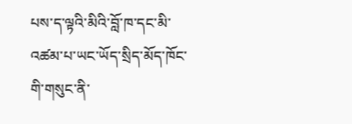པས་ད་ལྟའི་མིའི་བློ་ཁ་དང་མི་འཚམ་པ་ཡང་ཡོད་སྲིད་མོད་ཁོང་གི་གསུང་ནི་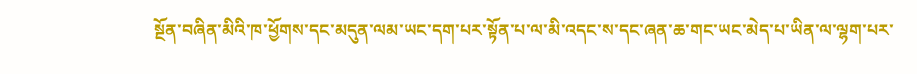སྔོན་བཞིན་མིའི་ཁ་ཕྱོགས་དང་མདུན་ལམ་ཡང་དག་པར་སྟོན་པ་ལ་མི་འདང་ས་དང་ཞན་ཆ་གང་ཡང་མེད་པ་ཡིན་ལ་ལྷག་པར་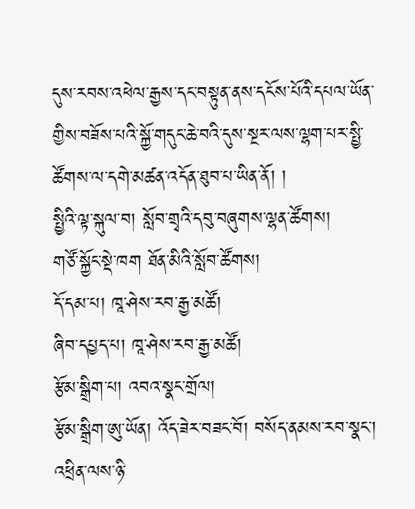དུས་རབས་འཕེལ་རྒྱས་དང་བསྟུན་ནས་དངོས་པོའི་དཔལ་ཡོན་གྱིས་བཟོས་པའི་སྐྱོ་གདུང་ཆེ་བའི་དུས་སྔར་ལས་ལྷག་པར་སྤྱི་ཚོགས་ལ་དགེ་མཚན་འདོན་ཐུབ་པ་ཡིན་ནོ། །
སྤྱིའི་ལྟ་སྐུལ་བ། སློབ་གྲྭའི་དབུ་བཞུགས་ལྷན་ཚོགས།
གཙོ་སྐྱོང་སྡེ་ཁག ཐོན་མིའི་སློབ་ཚོགས།
དོ་དམ་པ། ཁཱ་ཤེས་རབ་རྒྱ་མཚོ།
ཞིབ་དཔྱད་པ། ཁཱ་ཤེས་རབ་རྒྱ་མཚོ།
རྩོམ་སྒྲིག་པ། འབའ་སྣང་གྲོལ།
རྩོམ་སྒྲིག་ཨུ་ཡོན། འོད་ཟེར་བཟང་བོ། བསོད་ནམས་རབ་སྣང་། འཕྲིན་ལས་ཉི་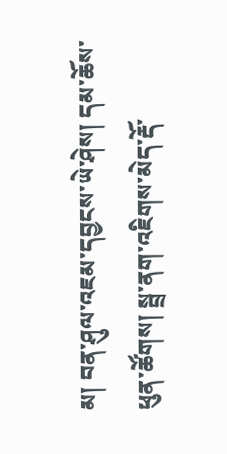མ། བན་ཤུལ་འཇམ་དབྱངས་ཡེ་ཤེས། དམ་ཆོས་ཕུན་ཚོགས། སྦྲ་ནག་འཇིགས་མེད་རྡོ་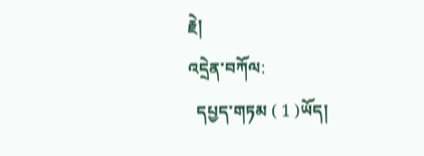རྗེ།
འདྲེན་བཀོལ:
  དཔྱད་གཏམ ( 1 )ཡོད།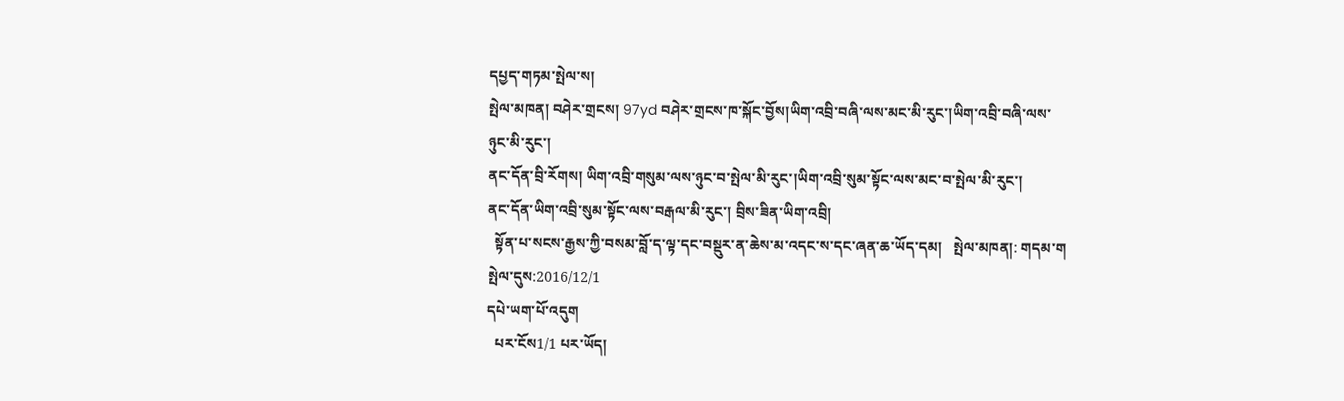དཔྱད་གཏམ་སྤེལ་ས།
སྤེལ་མཁན། བཤེར་གྲངས། 97yd བཤེར་གྲངས་ཁ་སྐོང་བྱོས།ཡིག་འབྲི་བཞི་ལས་མང་མི་རུང་།ཡིག་འབྲི་བཞི་ལས་ཉུང་མི་རུང་།
ནང་དོན་བྲི་རོགས། ཡིག་འབྲི་གསུམ་ལས་ཉུང་བ་སྤེལ་མི་རུང་།ཡིག་འབྲི་སུམ་སྟོང་ལས་མང་བ་སྤེལ་མི་རུང་།
ནང་དོན་ཡིག་འབྲི་སུམ་སྟོང་ལས་བརྒལ་མི་རུང་། བྲིས་ཟིན་ཡིག་འབྲི།
  སྟོན་པ་སངས་རྒྱས་ཀྱི་བསམ་བློ་ད་ལྟ་དང་བསྡུར་ན་ཆེས་མ་འདང་ས་དང་ཞན་ཆ་ཡོད་དམ།   སྤེལ་མཁན།: གདམ་ག སྤེལ་དུས:2016/12/1
དཔེ་ཡག་པོ་འདུག
  པར་ངོས1/1 པར་ཡོད།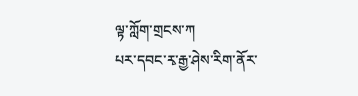ལྟ་ཀློག་གྲངས་ཀ
པར་དབང་རྭ་རྒྱ་ཤེས་རིག་ནོར་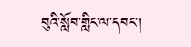བུའི་སློབ་གླིང་ལ་དབང་།